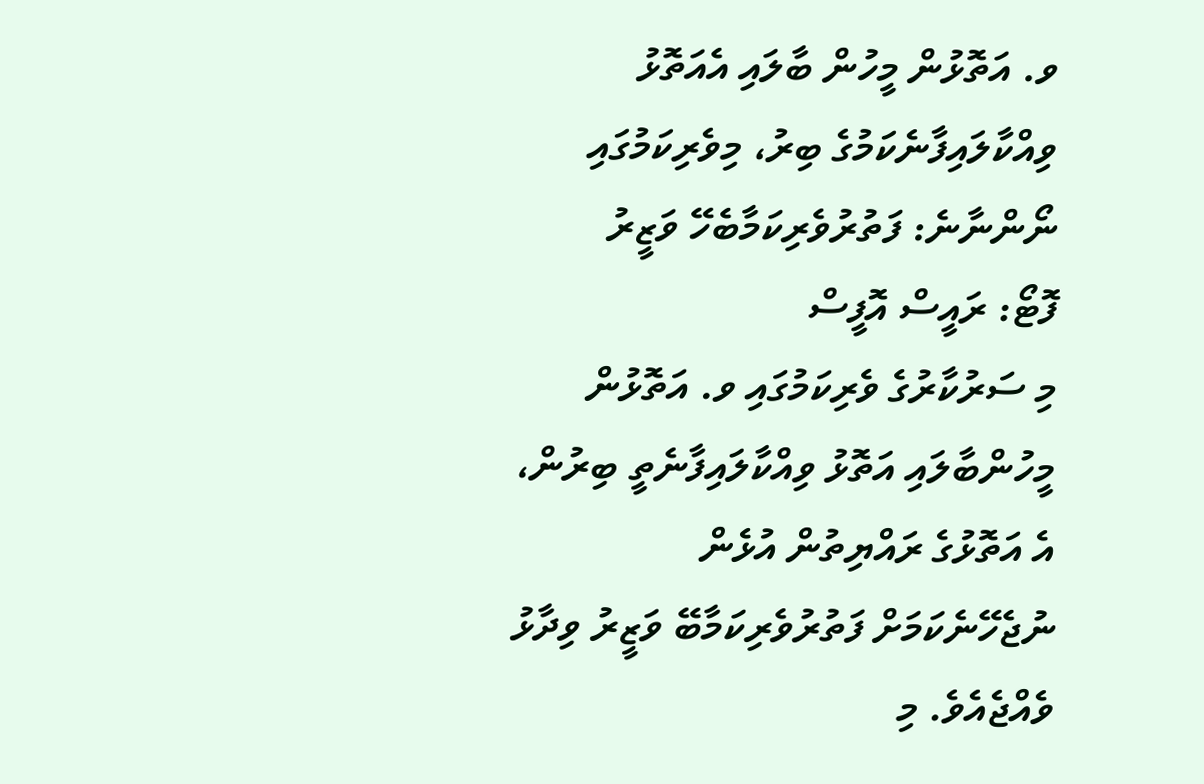ވ. އަތޮޅުން މީހުން ބާލައި އެއަތޮޅު ވިއްކާލައިފާނެކަމުގެ ބިރު، މިވެރިކަމުގައި ނޯންނާނެ: ފަތުރުވެރިކަމާބެހޭ ވަޒީރު
ފޮޓޯ: ރައީސް އޮފީސް
މި ސަރުކާރުގެ ވެރިކަމުގައި ވ. އަތޮޅުން މީހުންބާލައި އަތޮޅު ވިއްކާލައިފާނެތީ ބިރުން، އެ އަތޮޅުގެ ރައްޔިތުން އުޅެން ނުޖެހޭނެކަމަށް ފަތުރުވެރިކަމާބޭ ވަޒީރު ވިދާޅު ވެއްޖެއެވެ. މި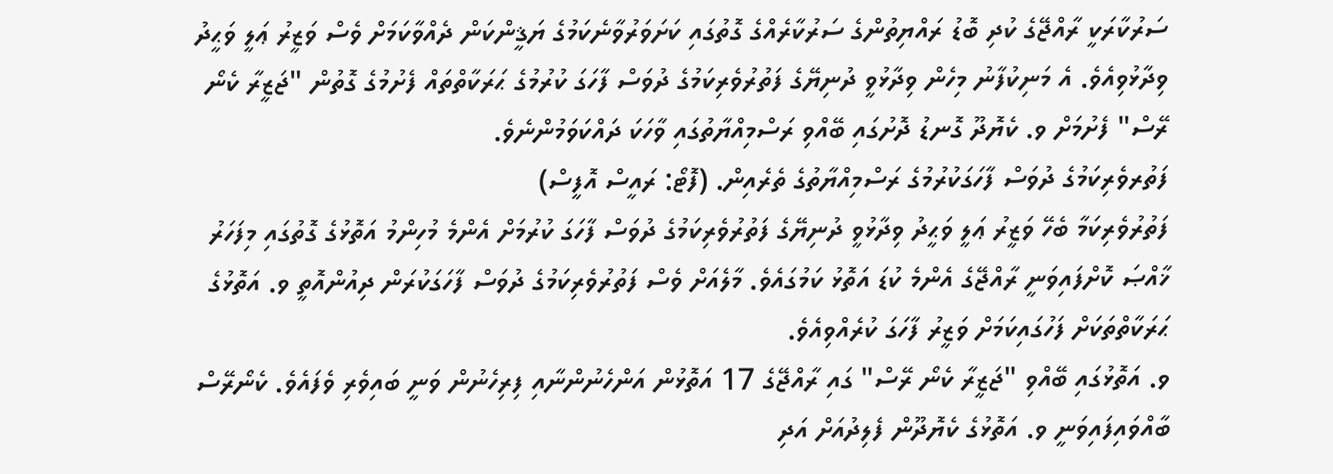ސަރުކާރަކީ ރާއްޖޭގެ ކުދި ބޮޑު ރައްޔިތުންގެ ސަރުކާރެއްގެ ގޮތުގައި ކަށަވަރުވާނެކަމުގެ ޔަޤީންކަން ދެއްވާކަމަށް ވެސް ވަޒީރު ޢަލީ ވަޙީދު ވިދާޅުވިއެވެ. އެ މަނިކުފާނު މިހެން ވިދާޅުވީ ދުނިޔޭގެ ފަތުރުވެރިކަމުގެ ދުވަސް ފާހަގަ ކުރުމުގެ ޙަރަކާތްތައް ފެށުމުގެ ގޮތުން "ޖަޒީރާ ކެނޯ ރޭސް" ފެށުމަށް ވ. ކެޔޮދޫ ގޮނޑު ދޮށުގައި ބޭއްވި ރަސްމިއްޔާތުގައި ވާހަކަ ދައްކަވަމުންނެވެ.
ފަތުރވެރިކަމުގެ ދުވަސް ފާހަގަކުރުމުގެ ރަސްމިއްޔާތުގެ ތެރެއިން. (ފޮޓޯ: ރައީސް އޮފީސް)
ފަތުރުވެރިކަމާ ބެހޭ ވަޒީރު ޢަލީ ވަޙީދު ވިދާޅުވީ ދުނިޔޭގެ ފަތުރުވެރިކަމުގެ ދުވަސް ފާހަގަ ކުރުމަށް އެންމެ މުހިންމު އަތޮޅުގެ ގޮތުގައި މިފަހަރު ޚާއްޞަ ކޮށްފައިވަނީ ރާއްޖޭގެ އެންމެ ކުޑަ އަތޮޅު ކަމުގައެވެ. މާލެއަށް ވެސް ފަތުރުވެރިކަމުގެ ދުވަސް ފާހަގަކުރަން ދިއުންއޮތީ ވ. އަތޮޅުގެ ޙަރަކާތްތަކަށް ފަހުގައިކަމަށް ވަޒީރު ފާހަގަ ކުރެއްވިއެވެ.
ވ. އަތޮޅުގައި ބޭއްވި "ޖަޒީރާ ކެނޯ ރޭސް" ގައި ރާއްޖޭގެ 17 އަތޮޅުން އަންހެނުންނާއި ފިރިހެނުން ވަނީ ބައިވެރި ވެފައެވެ. ކެނޯރޭސް ބާއްވައިފައިވަނީ ވ. އަތޮޅުގެ ކެޔޮދޫން ފެލިދުއަށް އަދި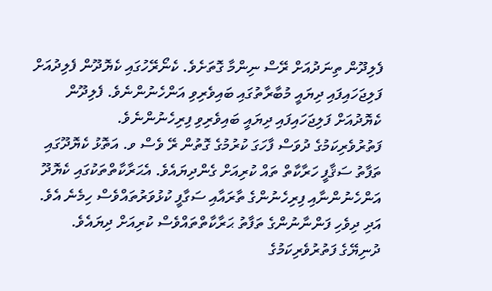ފެލިދޫން ތިނަދުއަށް ރޭސް ނިންމާ ގޮތަށެވެ. ކެނޯރޭހުގައި ކެޔޮދޫން ފެލިދުއަށް ފަލިޖަހައިފައި ދިޔައީ މުބާރާތުގައި ބައިވެރިވި އަންހެނުންނެވެ. ފެލިދޫން ކެޔޮދުއަށް ފަލިޖަހައިފައި ދިޔައީ ބައިވެރިވި ފިރިހެނުންނެވެ.
ފަތުރުވެރިކަމުގެ ދުވަސް ފާހަގަ ކުރުމުގެ ގޮތުން ރޭ ވެސް ވ. އަތޮޅު ކެޔޮދޫގައި ތަފާތު ސަޤާފީ ހަރާކާތް ތައް ކުރިއަށް ގެންދިޔައެވެ. އެޙަރާކާތްތަކުގައި ކެޔޮދޫ އަންހެނުންނާއި ފިރިހެނުންގެ ތާރައާއި ސަގާފީ ކުޅުވަރުތައްވެސް ހިމެނެ އެވެ. އަދި ދިވެހި ފަންނާނުންގެ ތަފާތު ޙަރާކާތްތައްވެސް ކުރިއަށް ދިޔައެވެ.
ދުނިޔޭގެ ފަތުރުވެރިކަމުގެ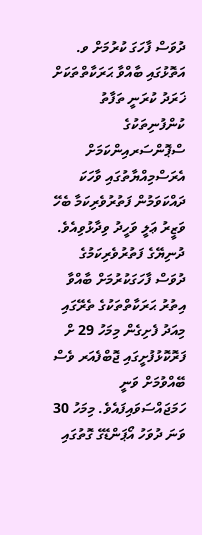ދުވަސް ފާހަގަ ކުރުމަށް ވ. އަތޮޅުގައި ބާއްވާ ޙަރަކާތްތަކަށް ޚަރަދު ކުރަނީ ތަފާތު ކުންފުނިތަކުގެ ސްޕޮންސަރއިންކަމަށް އެރަސްމިއްޔާތުގައި ވާހަކަ ދައްކަވަމުން ފަތުރުވެރިކަމާ ބެހޭ ވަޒީރު ޢަލީ ވަހީދު ވިދާޅުވިއެވެ.
ދުނިޔޭގެ ފަތުރުވެރިކަމުގެ ދުވަސް ފާހަގަކުރުމަށް ބާއްވާ އިތުރު ޙަރަކާތްތަކުގެ ތެރޭގައި މިއަދު ފެށިގެން މިމަހު 29 ށް ފަރޮކޮޅުފުށީގައި ޖޮބްފެއަރ ވެސް ބޭއްވުމަށް ވަނީ ހަމަޖައްސަވައިފައެވެ. މިމަހު 30 ވަނަ ދުވަހު އޯޕަންޑޭގެ ގޮތުގައި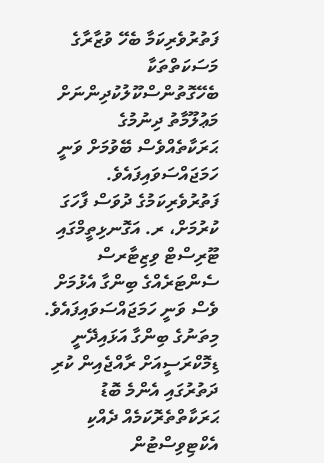ފަތުރުވެރިކަމާ ބެހޭ ވުޒާރާގެ މަސަކަތްތަކާ ބެހޭގޮތުންސްކޫލުކުދިންނަށް މަޢުލޫމާތު ދިނުމުގެ ޙަރަކާތެއްވެސް ބޭވުމަށް ވަނީ ހަމަޖައްސަވައިފައެވެ.
ފަތުރުވެރިކަމުގެ ދުވަސް ފާހަގަ ކުރުމަށް، ރ. އަގޮނޅިތީމްގައި ޓޫރިސްޓް ވިޒިޓާރސް ސެންޓަރެއްގެ ބިންގާ އެޅުމަށް ވެސް ވަނީ ހަމަޖައްސަވައިފައެވެ. މިތަނުގެ ބިންގާ އަޅައިދޭނީ ޑިމޮކްރަސީއަށް ރާއްޖެއިން ކުރި ދަތުރުގައި އެންމެ ބޮޑު ޙަރަކާތްތެރޮކަމެއް ދެއްކި އެކްޓިވިސްޓުން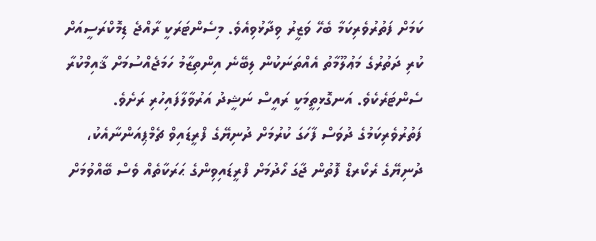ކަމަށް ފަތުރުވެރިކަމާ ބެހޭ ވަޒީރު ވިދާޅުވިއެވެ. މިސެންޓަރަކީ ރާއްޖެ ޑިމޮކްރަސީއަށް ކުރި ދަތުރުގެ މަޢުލޫމާތު އެއްތަނަކުން ލިބޭނެ އިންތިޒާމު ހަމަޖެއްސުމަށް ޤާއިމްކުރާ ސެންޓަރެކެވެ. އަނގޮޅިތީމަކީ ރައީސް ނަޝީދު އަރުވާލާފައިހުރި ރަށެވެ.
ފަތުރުވެރިކަމުގެ ދުވަސް ފާހަގަ ކުރުމަށް ދުނިޔޭގެ ފްރީޑައިވް ޗެމްޕިއަންނާއެކު، ދުނިޔޭގެ ރެކޯރޑް ފޮތުން ޖާގަ ހޯދުމަށް ފްރީޑައިވިންގެ ޙަރަކާތެއް ވެސް ބޭއްވުމަށް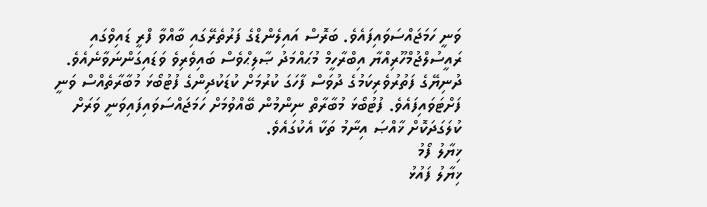ވަނީ ހަމަޖައްސަވައިފައެވެ. ބަރޮސް އައިލެންޑްގެ ފަރުތެރޭގައި ބާއްވާ ފްރީ ޑައިވްގައި ރައީސުލްޖުމްހޫރިއްޔާ އިބްރާހީމް މުޙައްމަދު ޞާލިޙްވެސް ބައިވެރިވެ ވަޑައިގަންނަވާނެއެވެ.
ދުނިޔޭގެ ފަތުރުވެރިކަމުގެ ދުވަސް ފާހަގަ ކުރުމަށް ކުޑަކުދިންގެ ފުޓުބޯޅަ މުބާރާތެއްސް ވަނީ ފަށްޓަވައިފައެވެ. ފުޓުބޯޅަ މުބާރާތް ނިންމުން ބޭއްވުމަށް ހަމަޖައްސަވައިފައިވަނީ ވަރަށް ކުލަގަދަކޮށް ޚާއްޞަ އިނާމު ތަކާ އެކުގައެވެ.
ޚިޔާލު ފޯމު
ޚިޔާލު ފައުޅު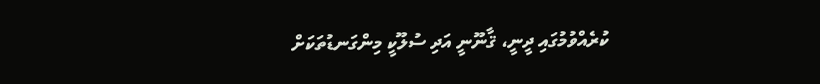ކުރެއްވުމުގައި ދީނީ، ޤާނޫނީ އަދި ސުލޫކީ މިންގަނޑުތަކަށް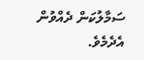ސަމާލުކަން ދެއްވުން އެދެމެވެ.